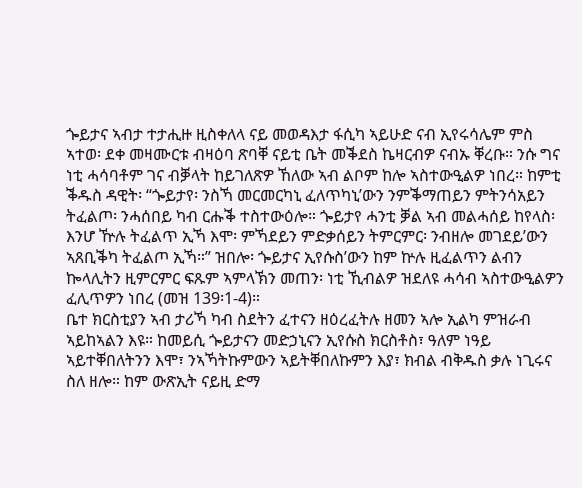ጐይታና ኣብታ ተታሒዙ ዚስቀለላ ናይ መወዳእታ ፋሲካ ኣይሁድ ናብ ኢየሩሳሌም ምስ ኣተወ፡ ደቀ መዛሙርቱ ብዛዕባ ጽባቐ ናይቲ ቤት መቕደስ ኬዛርብዎ ናብኡ ቐረቡ። ንሱ ግና ነቲ ሓሳባቶም ገና ብቓላት ከይገለጽዎ ኸለው ኣብ ልቦም ከሎ ኣስተውዒልዎ ነበረ። ከምቲ ቕዱስ ዳዊት፡ “ጐይታየ፡ ንስኻ መርመርካኒ ፈለጥካኒ’ውን ንምቕማጠይን ምትንሳአይን ትፈልጦ፡ ንሓሰበይ ካብ ርሑቕ ተስተውዕሎ። ጐይታየ ሓንቲ ቓል ኣብ መልሓሰይ ከየላስ፡ እንሆ ዅሉ ትፈልጥ ኢኻ እሞ፡ ምኻደይን ምድቃሰይን ትምርምር፡ ንብዘሎ መገደይ’ውን ኣጸቢቕካ ትፈልጦ ኢኻ።” ዝበሎ፡ ጐይታና ኢየሱስ’ውን ከም ኵሉ ዚፈልጥን ልብን ኰላሊትን ዚምርምር ፍጹም ኣምላኽን መጠን፡ ነቲ ኺብልዎ ዝደለዩ ሓሳብ ኣስተውዒልዎን ፈሊጥዎን ነበረ (መዝ 139፡1-4)።
ቤተ ክርስቲያን ኣብ ታሪኻ ካብ ስደትን ፈተናን ዘዕረፈትሉ ዘመን ኣሎ ኢልካ ምዝራብ ኣይከኣልን እዩ። ከመይሲ ጐይታናን መድኃኒናን ኢየሱስ ክርስቶስ፣ ዓለም ነዓይ ኣይተቐበለትንን እሞ፣ ንኣኻትኩምውን ኣይትቐበለኩምን እያ፣ ክብል ብቅዱስ ቃሉ ነጊሩና ስለ ዘሎ። ከም ውጽኢት ናይዚ ድማ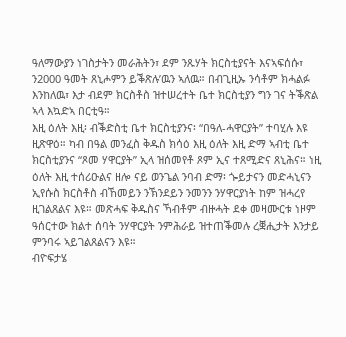ዓለማውያን ነገስታትን መራሕትን፣ ደም ንጹሃት ክርስቲያናት እናኣፍሰሱ፣ ን2000 ዓመት ጸኒሖምን ይቕጽሉ’ዉን ኣለዉ። በብጊዚኡ ንሳቶም ክሓልፉ እንከለዉ፣ እታ ብደም ክርስቶስ ዝተሠረተት ቤተ ክርስቲያን ግን ገና ትቕጽል ኣላ እኳድኣ በርቲዓ።
እዚ ዕለት እዚ፡ ብቕድስቲ ቤተ ክርስቲያንና፡ “በዓለ-ሓዋርያት” ተባሂሉ እዩ ዚጽዋዕ። ካብ በዓል መንፈስ ቅዱስ ክሳዕ እዚ ዕለት እዚ ድማ ኣብቲ ቤተ ክርስቲያንና “ጾመ ሃዋርያት” ኢላ ዝሰመየቶ ጾም ኢና ተጸሚድና ጸኒሕና። ነዚ ዕለት እዚ ተሰሪዑልና ዘሎ ናይ ወንጌል ንባብ ድማ፡ ጐይታናን መድሓኒናን ኢየሱስ ክርስቶስ ብኸመይን ንኽንደይን ንመንን ንሃዋርያነት ከም ዝሓረየ ዚገልጸልና እዩ። መጽሓፍ ቅዱስና ኻብቶም ብዙሓት ደቀ መዛሙርቱ ነዞም ዓሰርተው ክልተ ሰባት ንሃዋርያት ንምሕራይ ዝተጠቕመሉ ረቛሒታት እንታይ ምንባሩ ኣይገልጸልናን እዩ።
ብዮፍታሄ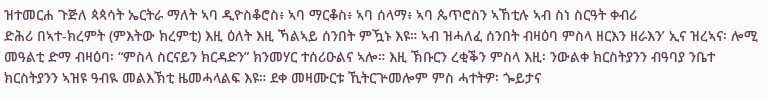ዝተመርሐ ጉጅለ ጳጳሳት ኤርትራ ማለት ኣባ ዲዮስቆሮስ፥ ኣባ ማርቆስ፥ ኣባ ሰላማ፥ ኣባ ጴጥሮስን ኣኸቲሉ ኣብ ስነ ስርዓት ቀብሪ
ድሕሪ በኣተ-ክረምት (ምእትው ክረምቲ) እዚ ዕለት እዚ ኻልኣይ ሰንበት ምዃኑ እዩ። ኣብ ዝሓለፈ ሰንበት ብዛዕባ ምስላ ዘርእን ዘራእን’ ኢና ዝረኣና፡ ሎሚ መዓልቲ ድማ ብዛዕባ፡ “ምስላ ስርናይን ክርዳድን” ክንመሃር ተሰሪዑልና ኣሎ። እዚ ኽቡርን ረቂቕን ምስላ እዚ፡ ንውልቀ ክርስትያንን ብዓባያ ንቤተ ክርስትያንን ኣዝዩ ዓብዪ መልእኽቲ ዜመሓላልፍ እዩ። ደቀ መዛሙርቱ ኺትርጕመሎም ምስ ሓተትዎ፡ ጐይታና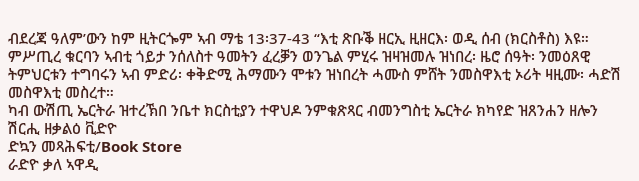ብደረጃ ዓለም’ውን ከም ዚትርጐም ኣብ ማቴ 13፡37-43 “እቲ ጽቡቕ ዘርኢ ዚዘርእ፡ ወዲ ሰብ (ክርስቶስ) እዩ።
ምሥጢረ ቁርባን ኣብቲ ጎይታ ንሰለስተ ዓመትን ፈረቓን ወንጌል ምሂሩ ዝዛዝመሉ ዝነበረ፡ ዜሮ ሰዓት፡ ንመዕጸዊ ትምህርቱን ተግባሩን ኣብ ምድሪ፡ ቀቅድሚ ሕማሙን ሞቱን ዝነበረት ሓሙስ ምሸት ንመስዋእቲ ኦሪት ዛዚሙ፡ ሓድሽ መስዋእቲ መስረተ።
ካብ ውሽጢ ኤርትራ ዝተረኽበ ንቤተ ክርስቲያን ተዋህዶ ንምቁጽጻር ብመንግስቲ ኤርትራ ክካየድ ዝጸንሐን ዘሎን ሽርሒ ዘቃልዕ ቪድዮ
ድኳን መጻሕፍቲ/Book Store
ራድዮ ቃለ ኣዋዲ